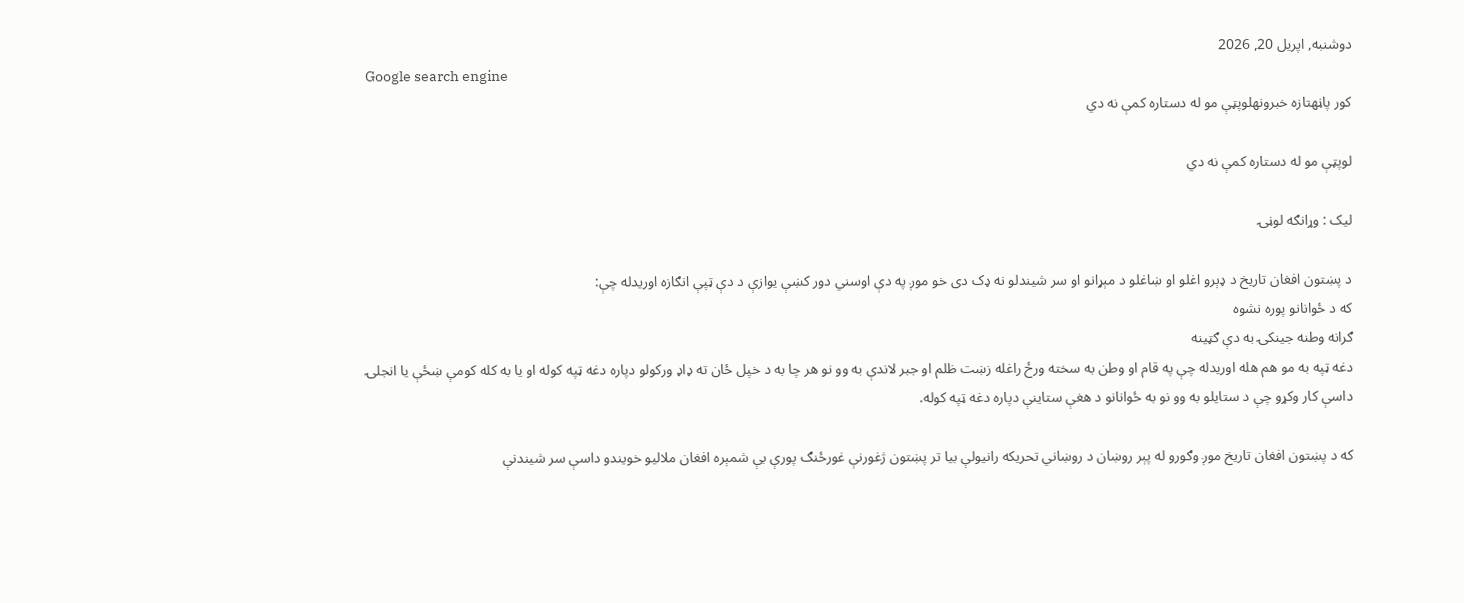دوشنبه, اپریل 20, 2026
Google search engine
کور پاڼهتازه خبرونهلوپټې مو له دستاره کمې نه دي

لوپټې مو له دستاره کمې نه دي

لیک : وړانګه لوڼۍ

د پښتون افغان تاريخ د ډېرو اغلو او ښاغلو د مېړانو او سر شیندلو نه ډک دی خو موږ په دې اوسني دور کښې يوازې د دې ټپې انګازه اوریدله چې:
که د ځوانانو پوره نشوه
ګرانه وطنه جينکۍ به دې ګټينه
دغه ټپه به مو هم هله اوریدله چې په قام او وطن به سخته ورځ راغله زښت ظلم او جبر لاندې به وو نو هر چا به د خپل ځان ته ډاډ ورکولو دپاره دغه ټپه کوله او يا به کله کومې ښځې يا انجلۍ داسې کار وکړو چې د ستايلو به وو نو به ځوانانو د هغې ستاینې دپاره دغه ټپه کوله.

که د پښتون افغان تاريخ موږ وګورو له پېر روښان د روښاني تحريکه رانيولې بیا تر پښتون ژغورنې غورځنګ پورې بې شمېره افغان ملالیو خويندو داسې سر شیندنې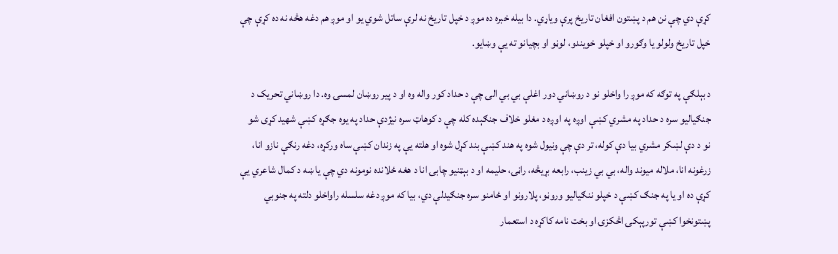کړې دي چې نن هم د پښتون افغان تاريخ پرې ویاړي. دا بیله خبره ده موږ د خپل تاريخ نه لرې ساتل شوي يو او موږ هم دغه هڅه نه ده کړې چې خپل تاريخ ولولو يا وګورو او خپلو خويندو، لوڼو او بچيانو ته یې وښايو.

د بېلګې په توګه که موږ را واخلو نو د روښاني دور اغلې بي بي الۍ چې د حداد کور واله وه او د پير روښان لمسۍ وه. دا روښاني تحريک د جنګياليو سره د حداد په مشري کښې اوږه په اوږه د مغلو خلاف جنګېده کله چې د کوهاټ سره نيژدې حداد په يوه جګړه کښې شهيد کړی شو نو د دې لښکر مشري بیا دې کوله، تر دې چې ونيول شوه په هند کښې بند کړل شوه او هلته یې په زندان کښې ساه ورکړه، دغه رنګې نازو انا، زرغونه انا، ملاله ميوند واله، بي بي زينب، رابعه بړیڅه، راڼۍ، حليمه او د بېټنيو چابۍ انا د هغه ځلانده نومونه دي چې يا ښه د کمال شاعري یې کړې ده او يا په جنګ کښې د خپلو ننګياليو وروڼو، پلارونو او ځامنو سره جنګیدلې دي، بیا که موږ دغه سلسله راواخلو دلته په جنوبي پښتونخوا کښې تورپېکۍ اڅکزۍ او بخت نامه کاکړه د استعمار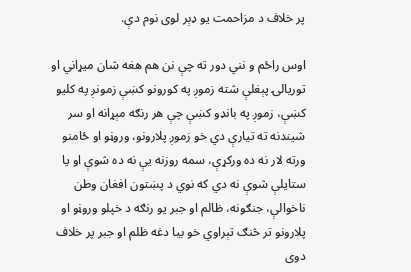پر خلاف د مزاحمت يو ډېر لوی نوم دې.

اوس راځم و نني دور ته چې نن هم هغه شان ميړاني او توريالۍ پېغلې شته زموږ په کورونو کښې زمونږ په کليو کښې، زموږ په بانډو کښې چې هر رنګه مېړانه او سر شیندنه ته تيارې دي خو زموږ پلارونو، وروڼو او ځامنو ورته لار نه ده ورکړې، سمه روزنه یې نه ده شوې او يا ستايلې شوې نه دي که نوي د پښتون افغان وطن ناخوالې، جنګونه، ظالم او جبر يو رنګه د خپلو وروڼو او پلارونو تر څنګ تېراوي خو بیا دغه ظلم او جبر پر خلاف دوی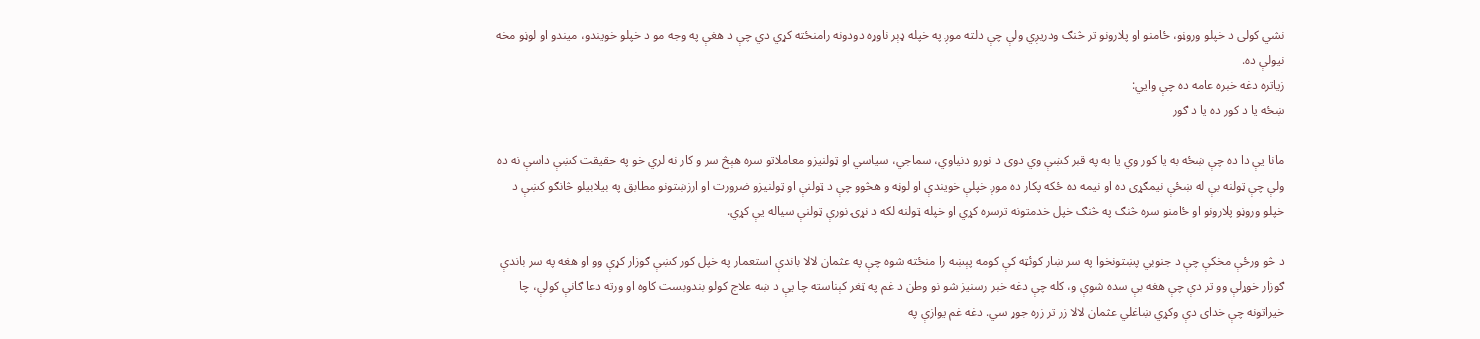نشي کولی د خپلو وروڼو، ځامنو او پلارونو تر څنګ ودریږي ولې چې دلته موږ په خپله ډېر ناوړه دودونه رامنځته کړي دي چې د هغې په وجه مو د خپلو خويندو، ميندو او لوڼو مخه نيولې ده.
زياتره دغه خبره عامه ده چې وايي:
ښځه یا د کور ده يا د ګور

مانا یې دا ده چې ښځه به يا کور وي یا به په قبر کښې وي دوی د نورو دنياوي، سماجي، سیاسي او ټولنيزو معاملاتو سره هېڅ سر و کار نه لري خو په حقیقت کښې داسې نه ده ولې چې ټولنه بې له ښځې نيمګړی ده او نيمه ده ځکه پکار ده موږ خپلې خويندې او لوڼه و هڅوو چې د ټولنې او ټولنيزو ضرورت او ارزښتونو مطابق په بیلابیلو څانګو کښې د خپلو وروڼو پلارونو او ځامنو سره څنګ په څنګ خپل خدمتونه ترسره کړي او خپله ټولنه لکه د نړۍ نورې ټولنې سیاله یې کړي.

د څو ورځې مخکې چې د جنوبي پښتونخوا په سر ښار کوئټه کې کومه پېښه را منځته شوه چې په عثمان لالا باندې استعمار په خپل کور کښې ګوزار کړې وو او هغه په سر باندې ګوزار خوړلې وو تر دې چې هغه بې سده شوې و، کله چې دغه خبر رسنيز شو نو وطن د غم په ټغر کېناسته چا یې د ښه علاج کولو بندوبست کاوه او ورته دعا ګانې کولې، چا خیراتونه چې خدای دې وکړي ښاغلي عثمان لالا زر تر زره جوړ سي. دغه غم يوازې په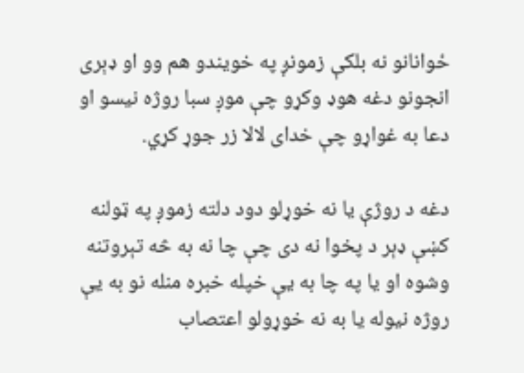ځوانانو نه بلکې زمونږ په خويندو هم وو او ډېری انجونو دغه هوډ وکړو چې موږ سبا روژه نیسو او دعا به غواړو چې خدای لالا زر جوړ کړي.

دغه د روژې يا نه خوړلو دود دلته زموږ په ټولنه کښې ډېر د پخوا نه دی چې چا نه به څه تېروتنه وشوه او يا په چا به یې خپله خبره منله نو به یې روژه نيوله يا به نه خوړولو اعتصاب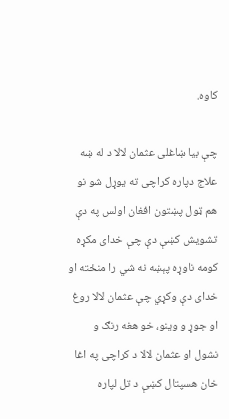کاوه.

چې بیا ښاغلی عثمان لالا د له ښه علاج دپاره کراچی ته يوړل شو نو هم ټول پښتون افغان اولس په دې تشویش کښې دې چې خدای مکړه کومه ناوړه پېښه نه شي را منځته او خدای دې وکړي چې عثمان لالا روغ او جوړ و وينو، خو هغه رنګ و نشول او عثمان لالا د کراچی په اغا خان هسپتال کښې د تل لپاره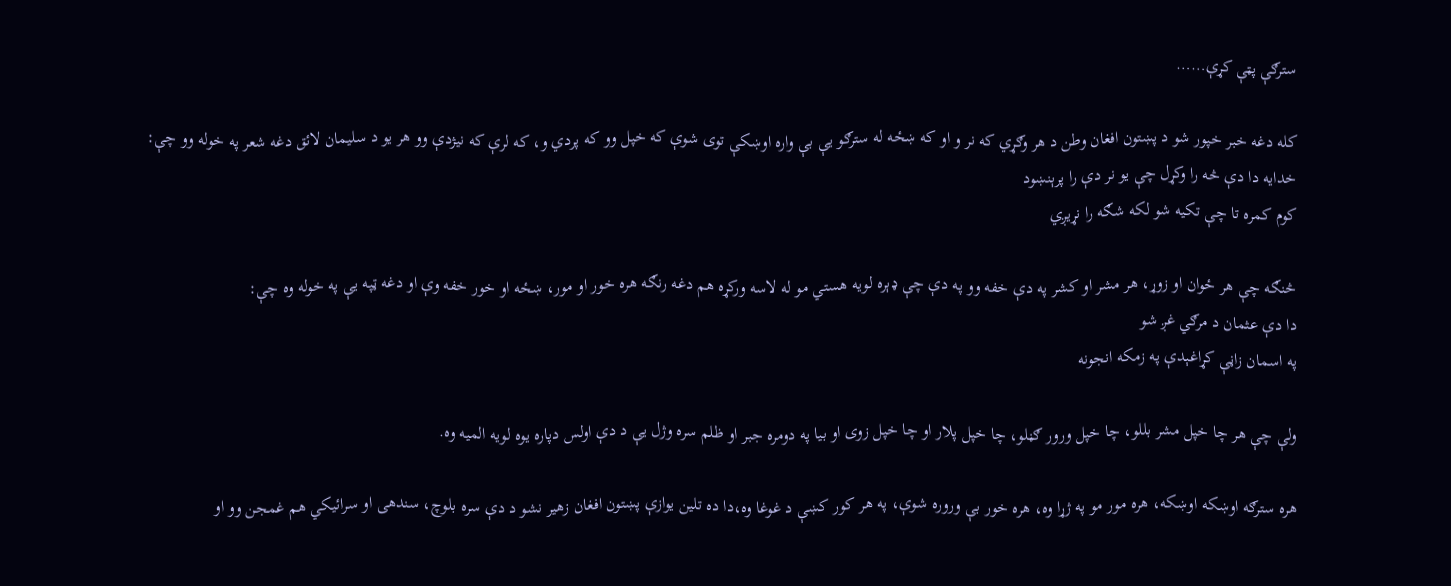سترګې پټې کړې……

کله دغه خبر خپور شو د پښتون افغان وطن د هر وګړي که نر و او که ښځه له سترګو یې بې واره اوښکې توی شوې که خپل وو که پردي و، که لرې که نيژدې وو هر يو د سلیمان لائق دغه شعر په خوله وو چې:
خدایه دا دې څه را وکړل چې يو نر دې را پرېنښود
کوم کمره تا چې تکيه شو لکه شګه را نړیږي

څنګه چې هر ځوان او زوړ، هر مشر او کشر په دې خفه وو په دې چې ډېره لويه هستي مو له لاسه ورکړه هم دغه رنګه هره خور او مور، ښځه او خور خفه وې او دغه ټپه یې په خوله وه چې:
دا دې عثمان د مرګي غږ شو
په اسمان زاڼې کړاغېدې په زمکه انجونه

ولې چې هر چا خپل مشر بللو، چا خپل ورور ګڼلو، چا خپل پلار او چا خپل زوی او بیا په دومره جبر او ظلم سره وژل یې د دې اولس دپاره يوه لويه الميه وه.

هره سترګه اوښکه اوښکه، هره مور مو په ژړا وه، هره خور بې وروره شوې، په هر کور کښې د غوغا وه،دا ده تلين يوازې پښتون افغان زهیر نشو د دې سره بلوچ، سندهی او سرائیکي هم غمجن وو او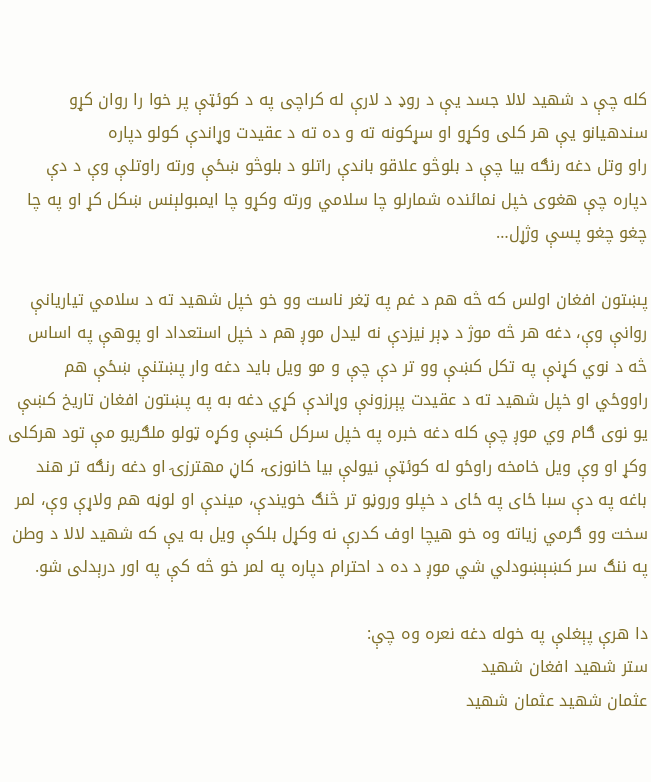کله چې د شهيد لالا جسد یې د روډ د لارې له کراچی په د کوئټې پر خوا را روان کړو سندهيانو یې هر کلی وکړو او سړکونه ته و ده ته د عقيدت وړاندې کولو دپاره
راو وتل دغه رنګه بیا چې د بلوڅو علاقو باندې راتلو د بلوڅو ښځې ورته راوتلې وې د دې دپاره چې هغوی خپل نمائنده شمارلو چا سلامي ورته وکړو چا ایمبولېنس ښکل کړ او په چا چغو چغو پسې وژړل…

پښتون افغان اولس که څه هم د غم په ټغر ناست وو خو خپل شهيد ته د سلامي تياريانې روانې وې، دغه هر څه موژ د ډېر نيزدې نه ليدل موږ هم د خپل استعداد او پوهې په اساس څه د نوي کړنې په تکل کښې وو تر دې چې و مو ويل باید دغه وار پښتنې ښځې هم راووځي او خپل شهيد ته د عقيدت پېرزونې وړاندې کړي دغه به په پښتون افغان تاريخ کښې يو نوی ګام وي موږ چې کله دغه خبره په خپل سرکل کښې وکړه ټولو ملګريو مې تود هرکلی وکړ او وې ويل خامخه راوځو له کوئټې نيولې بیا خانوزۍ، کاڼ مهترزۍ او دغه رنګه تر هند باغه په دې سبا ځای په ځای د خپلو وروڼو تر څنګ خويندې، ميندې او لوڼه هم ولاړې وې، لمر سخت وو ګرمي زياته وه خو هیچا اوف کدرې نه وکړل بلکې ويل به یې که شهيد لالا د وطن په ننګ سر کښېښودلي شي موږ د ده د احترام دپاره په لمر خو څه کې په اور درېدلی شو.

دا هرې پېغلې په خوله دغه نعره وه چې:
ستر شهيد افغان شهید
عثمان شهيد عثمان شهيد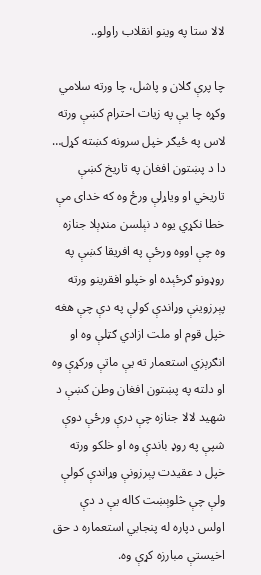لالا ستا په وينو انقلاب راولو..

چا پرې ګلان و پاشل، چا ورته سلامي وکړه چا یې په زیات احترام کښې ورته لاس په ځيګر خپل سرونه کښته کړل…
دا د پښتون افغان په تاريخ کښې تاريخي او وياړلې ورځ وه که خدای مې خطا نکړي يوه د نېلسن منډېلا جنازه وه چې اووه ورځې په افریقا کښې په روډونو ګرځېده او خپلو افقرينو ورته پېرزوينې وړاندې کولې په دې چې هغه خپل قوم او ملت ازادي ګټلې وه او انګرېزي استعمار ته یې ماتې ورکړې وه او دلته په پښتون افغان وطن کښې د شهيد لالا جنازه چې درې ورځې دوې شپې په روډ باندې وه او خلکو ورته خپل د عقيدت پېرزونې وړاندې کولې ولې چې څلوېښت کاله یې د دې اولس دپاره له پنجابي استعماره د حق اخيستې مبارزه کړې وه.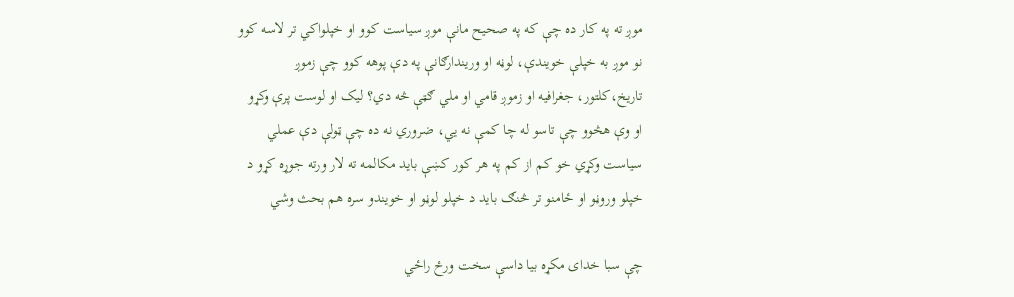موږ ته په کار ده چې که په صحیح مانې موږ سیاست کوو او خپلواکي تر لاسه کوو نو موږ به خپلې خويندې، لوڼه او وريندارګانې په دې پوهه کوو چې زموږ تاريخ،کلتور، جغرافيه او زموږ قامي او ملي ګټې څه دي؟ لیک او لوست پرې وکړو او وې هڅوو چې تاسو له چا کمې نه يي، ضروري نه ده چې ټولې دې عملي سیاست وکړي خو کم از کم په هر کور کښې باید مکالمه ته لار ورته جوړه کړو د خپلو وروڼو او ځامنو تر څنګ باید د خپلو لوڼو او خويندو سره هم بحث وشي

چې سبا خدای مکړه بیا داسې سخت ورځ راځي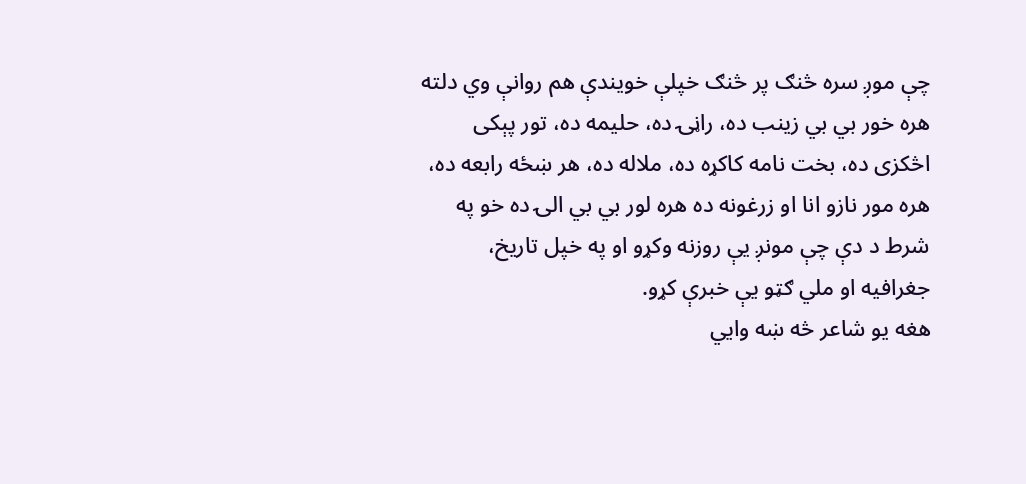چې موږ سره څنګ پر څنګ خپلې خويندې هم روانې وي دلته هره خور بي بي زينب ده، راڼۍ ده، حليمه ده، تور پېکى اڅکزى ده، بخت نامه کاکړه ده، ملاله ده، هر ښځه رابعه ده، هره مور نازو انا او زرغونه ده هره لور بي بي الۍ ده خو په شرط د دې چې مونږ یې روزنه وکړو او په خپل تاريخ، جغرافيه او ملي ګټو یې خبرې کړو.
هغه يو شاعر څه ښه وايي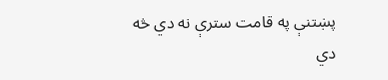پښتنې په قامت سترې نه دي څه دي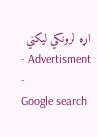اړه لرونکي ليکني
- Advertisment -
Google search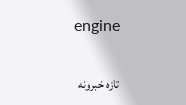engine

تازه خبرونه